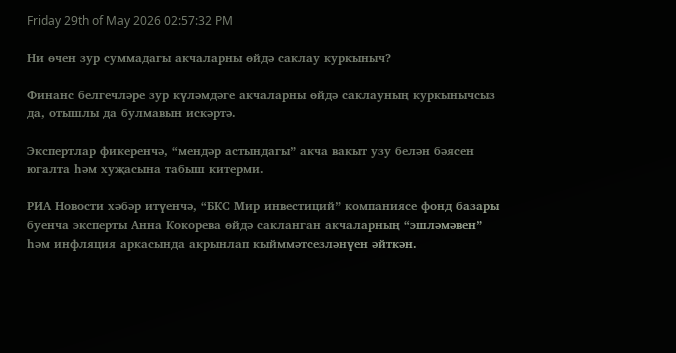Friday 29th of May 2026 02:57:32 PM

Ни өчен зур суммадагы акчаларны өйдә саклау куркыныч?

Финанс белгечләре зур күләмдәге акчаларны өйдә саклауның куркынычсыз да, отышлы да булмавын искәртә.

Экспертлар фикеренчә, “мендәр астындагы” акча вакыт узу белән бәясен югалта һәм хуҗасына табыш китерми.

РИА Новости хәбәр итүенчә, “БКС Мир инвестиций” компаниясе фонд базары буенча эксперты Анна Кокорева өйдә сакланган акчаларның “эшләмәвен” һәм инфляция аркасында акрынлап кыйммәтсезләнүен әйткән.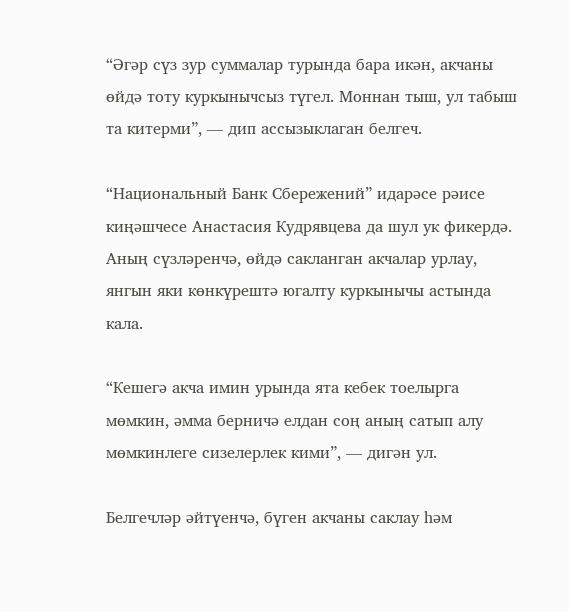“Әгәр сүз зур суммалар турында бара икән, акчаны өйдә тоту куркынычсыз түгел. Моннан тыш, ул табыш та китерми”, — дип ассызыклаган белгеч.

“Национальный Банк Сбережений” идарәсе рәисе киңәшчесе Анастасия Кудрявцева да шул ук фикердә. Аның сүзләренчә, өйдә сакланган акчалар урлау, янгын яки көнкүрештә югалту куркынычы астында кала.

“Кешегә акча имин урында ята кебек тоелырга мөмкин, әмма берничә елдан соң аның сатып алу мөмкинлеге сизелерлек кими”, — дигән ул.

Белгечләр әйтүенчә, бүген акчаны саклау һәм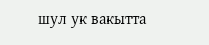шул ук вакытта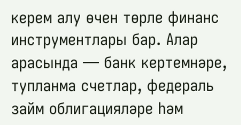керем алу өчен төрле финанс инструментлары бар. Алар арасында — банк кертемнәре, тупланма счетлар, федераль займ облигацияләре һәм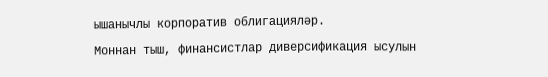ышанычлы корпоратив облигацияләр.

Моннан тыш, финансистлар диверсификация ысулын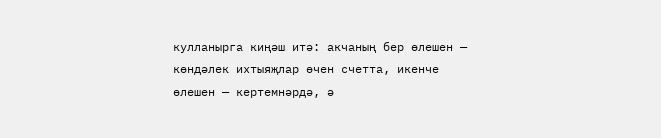кулланырга киңәш итә: акчаның бер өлешен — көндәлек ихтыяҗлар өчен счетта, икенче өлешен — кертемнәрдә, ә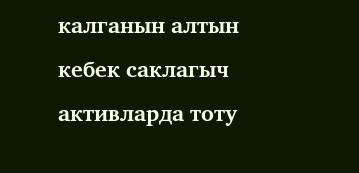калганын алтын кебек саклагыч активларда тоту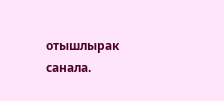отышлырак санала.